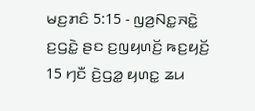ꤗꤢ꤬ꤊꤢꤨ 5:15 - ꤜꤤ꤬ꤡꤢ꤭ꤏꤢꤧ꤭ ꤢ꤬ꤞꤢꤧ꤭ ꤔꤢ ꤢ꤬ꤜꤟꤛꤢꤩ꤬ ꤒꤢ꤬ꤟꤢꤩ꤬
15 ꤚꤢꤪ ꤢꤧ꤬ꤞꤤ꤭ ꤟꤛꤢ꤭ ꤘꤣ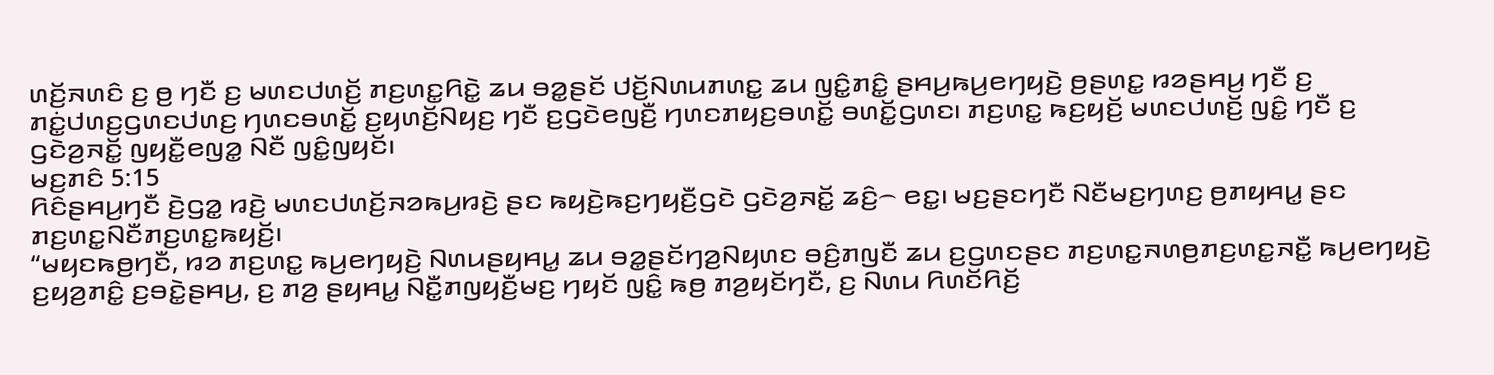ꤛꤢꤩ꤬ꤏꤛꤢꤨ ꤢ꤬ ꤥ꤬ ꤚꤢꤪ ꤢ꤬ ꤗꤛꤢꤓꤛꤢꤩ꤬ ꤊꤢ꤬ꤛꤢ꤭ꤖꤢꤧ꤭ ꤘꤣ ꤋꤤ꤭ꤔꤢꤩ ꤓꤢꤩ꤬ꤡꤛꤣꤊꤛꤢ꤭ ꤘꤣ ꤜꤢꤨ꤭ꤊꤢꤨ꤭ ꤔꤌꤣ꤬ꤒꤣ꤬ꤕꤚꤟꤢꤧ꤬ ꤥ꤬ꤔꤛꤢ꤭ ꤙꤤꤔꤌꤣ꤬ ꤚꤢꤪ ꤢ꤬ ꤊꤢꤦ꤭ꤓꤛꤢ꤬ꤞꤛꤢꤓꤛꤢ꤬ ꤚꤛꤢꤋꤛꤢꤩ꤭ ꤢ꤬ꤟꤛꤢꤩ꤬ꤡꤟꤢ꤬ ꤚꤢꤪ ꤢ꤬ꤞꤢꤧꤕꤜꤢꤪ꤬ ꤚꤛꤢꤊꤟꤢ꤬ꤋꤛꤢꤩ꤭ ꤋꤛꤢꤩ꤭ꤞꤛꤢ꤯ ꤊꤢ꤬ꤛꤢ꤭ ꤒꤢ꤬ꤟꤢꤩ꤬ ꤗꤛꤢꤓꤛꤢꤩ꤬ ꤜꤢꤨ꤭ ꤚꤢꤪ ꤢ꤬ ꤞꤢꤧꤤ꤬ꤏꤢꤩ꤭ ꤜꤟꤢꤪ꤭ꤕꤜꤤ꤭ ꤡꤢꤪ ꤜꤢꤨ꤭ꤜꤟꤢꤩ꤯
ꤗꤢ꤬ꤊꤢꤨ 5:15
ꤖꤢꤨꤔꤌꤣ꤬ꤚꤢꤪ ꤢꤧ꤬ꤞꤤ꤭ ꤙꤢꤧ꤬ ꤗꤛꤢꤓꤛꤢꤩ꤬ꤏꤤꤒꤣ꤬ꤙꤢꤧ꤬ ꤔꤢ ꤒꤟꤢꤧ꤬ꤒꤢ꤬ꤚꤟꤢꤪ꤬ꤞꤢꤧ ꤞꤢꤧꤤ꤬ꤏꤢꤩ꤭ ꤘꤢꤨ꤬꤮ ꤕꤢ꤭꤯ ꤗꤢ꤬ꤔꤢꤚꤢꤪ ꤡꤢꤪꤗꤢ꤬ꤚꤛꤢ꤬ ꤥ꤬ꤊꤟꤌꤣ꤭ ꤔꤢ ꤊꤢ꤬ꤛꤢ꤭ꤡꤢꤪꤊꤢ꤬ꤛꤢ꤭ꤒꤟꤢꤩ꤬꤯
“ꤗꤟꤢꤒꤥ꤬ꤚꤢꤪ, ꤙꤤ ꤊꤢ꤬ꤛꤢ꤭ ꤒꤣ꤬ꤕꤚꤟꤢꤧ꤬ ꤡꤛꤣꤔꤟꤌꤣ꤭ ꤘꤣ ꤋꤤ꤭ꤔꤢꤩꤚꤤ꤬ꤡꤟꤛꤢ ꤋꤢꤨ꤬ꤊꤜꤢꤪ ꤘꤣ ꤢ꤬ꤞꤛꤢꤔꤢ ꤊꤢ꤬ꤛꤢ꤭ꤏꤛꤥ꤬ꤊꤢ꤬ꤛꤢ꤭ꤏꤢꤪ꤭ ꤒꤣ꤬ꤕꤚꤟꤢꤧ꤬ ꤢ꤬ꤟꤤ꤬ꤊꤢꤨ꤭ ꤢ꤬ꤋꤢꤧ꤭ꤔꤌꤣ꤬, ꤢ꤬ ꤊꤤ꤬ ꤔꤟꤌꤣ꤭ ꤡꤢꤪ꤭ꤊꤜꤟꤢꤪ꤬ꤗꤢ꤬ ꤚꤟꤢꤩ ꤜꤢꤨ꤭ ꤒꤥ꤬ ꤊꤤ꤬ꤟꤢꤩꤚꤢꤪ, ꤢ꤬ ꤡꤛꤣ ꤖꤛꤢꤩꤖꤢꤩ꤬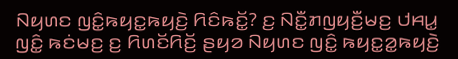ꤡꤟꤛꤢ ꤜꤢꤨ꤭ꤒꤟꤢ꤭ꤒꤟꤢꤧ꤬ ꤖꤢꤨꤒꤢꤩ꤭? ꤢ꤬ ꤡꤢꤪ꤭ꤊꤜꤟꤢꤪ꤬ꤗꤢ꤬ ꤓꤌꤣ꤭ ꤜꤢꤨ꤭ ꤒꤢꤦꤗꤢ꤬ ꤢ꤬ ꤖꤛꤢꤩꤖꤢꤩ꤬ ꤔꤟꤤ ꤡꤟꤛꤢ ꤜꤢꤨ꤭ ꤒꤟꤢ꤭ꤤ꤭ꤒꤟꤢꤧ꤬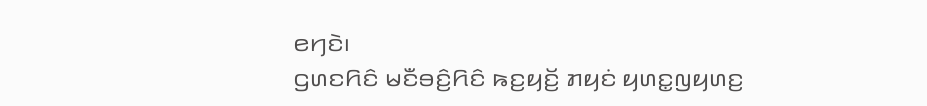ꤕꤚꤢꤧ꤯
ꤞꤛꤢꤖꤢꤨ ꤗꤢꤪꤋꤢꤨ꤬ꤖꤢꤨ ꤒꤢ꤬ꤟꤢꤩ꤬ ꤊꤟꤢꤦ ꤟꤛꤢ꤭ꤜꤟꤛꤢ꤬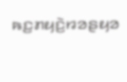ꤒꤢ꤬ꤊꤟꤢꤧ꤬ꤙꤤꤔꤟꤤ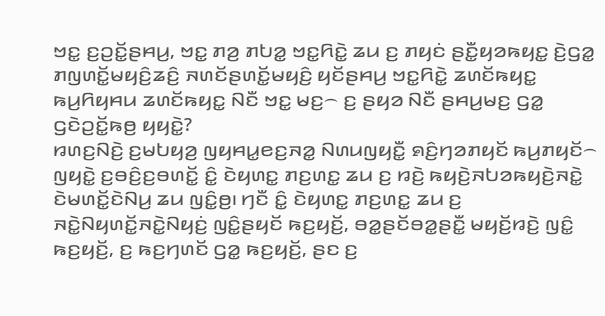ꤠꤢ꤭ ꤢ꤬ꤑꤢꤩ꤭ꤔꤌꤣ꤬, ꤠꤢ꤭ ꤊꤤ꤬ ꤊꤝꤤ꤭ ꤠꤢ꤭ꤖꤢꤧ꤭ ꤘꤣ ꤢ꤬ ꤊꤟꤢꤦ ꤔꤢꤪ꤭ꤟꤤꤒꤟꤢ꤭ ꤢꤧ꤬ꤞꤤ꤭ ꤊꤜꤛꤢꤩ꤭ꤗꤟꤢꤨ꤬ꤘꤢꤨ꤬ ꤏꤛꤢꤩꤔꤛꤢꤩ꤭ꤗꤟꤢꤨ꤬ ꤟꤢꤩꤔꤌꤣ꤬ ꤠꤢ꤭ꤖꤢꤧ꤭ ꤘꤛꤢꤩꤒꤟꤢ꤭ ꤒꤣ꤬ꤖꤟꤌꤣ ꤘꤛꤢꤩꤒꤟꤢ꤭ ꤡꤢꤪ ꤠꤢ꤭ ꤗꤢ꤬꤮ ꤢ꤬ ꤔꤟꤤ ꤡꤢꤪ ꤔꤌꤣ꤬ꤗꤢ꤬ ꤞꤤ꤭ ꤞꤢꤧꤑꤢꤩ꤭ꤒꤥ꤬ ꤟꤟꤢꤧ꤭?
ꤙꤛꤢ꤬ꤡꤢꤧ꤬ ꤢ꤬ꤗꤝꤟꤤ꤬ ꤜꤟꤌꤣ꤭ꤕꤢ꤬ꤏꤤ꤭ ꤡꤛꤣꤜꤟꤢꤪ꤭ ꤎꤢꤨ꤬ꤚꤤꤊꤟꤢꤩ ꤒꤣ꤬ꤊꤟꤢꤩ꤮ ꤜꤟꤢꤧ꤭ ꤢ꤬ꤋꤢꤨ꤬ꤢ꤬ꤋꤛꤢꤩ꤭ ꤢꤨ꤭ ꤢꤧꤟꤛꤢ꤭ ꤊꤢ꤬ꤛꤢ꤭ ꤘꤣ ꤢ꤬ ꤙꤢꤧ꤬ ꤒꤟꤢꤧ꤬ꤏꤝꤤꤒꤟꤢꤧ꤬ꤏꤢꤧ꤭ ꤢꤧꤗꤛꤢꤩ꤭ꤢꤧꤡꤣ꤬ ꤘꤣ ꤜꤢꤨ꤭ꤥ꤬꤯ ꤚꤢꤪ ꤢꤨ꤭ ꤢꤧꤟꤛꤢ꤭ ꤊꤢ꤬ꤛꤢ꤭ ꤘꤣ ꤢ꤬ ꤏꤢꤧ꤭ꤡꤟꤛꤢꤩ꤭ꤏꤢꤧ꤭ꤡꤟꤢꤦ꤬ ꤜꤢꤨ꤭ꤔꤟꤢꤩ ꤒꤢ꤬ꤟꤢꤩ꤬, ꤋꤤ꤭ꤔꤢꤩꤋꤤ꤭ꤔꤢꤪ꤭ ꤗꤟꤢꤩ꤬ꤙꤢꤧ꤬ ꤜꤢꤨ꤭ ꤒꤢ꤬ꤟꤢꤩ꤬, ꤢ꤬ ꤒꤢ꤬ꤚꤛꤢꤩ ꤞꤤ꤭ ꤒꤢ꤬ꤟꤢꤩ꤬, ꤔꤢ ꤢ꤬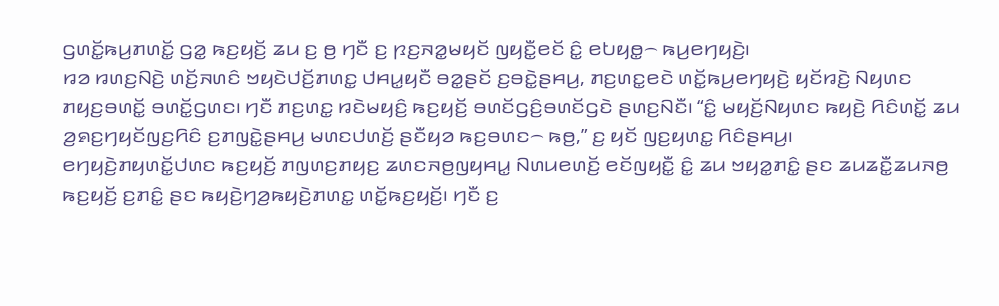ꤞꤛꤢꤩ꤭ꤒꤣ꤬ꤊꤛꤢꤩ꤭ ꤞꤤ꤭ ꤒꤢ꤬ꤟꤢꤩ꤬ ꤘꤣ ꤢ꤬ ꤥ꤬ ꤚꤢꤪ ꤢ꤬ ꤐꤢ꤬ꤏꤤ꤭ꤗꤟꤢꤩ ꤜꤟꤢꤪ꤭ꤕꤢꤩ ꤢꤨ꤭ ꤕꤝꤟꤥ꤭꤮ ꤒꤣ꤬ꤕꤚꤟꤢꤧ꤬꤯
ꤙꤤ ꤙꤛꤢ꤬ꤡꤢꤧ꤬ ꤛꤢꤩ꤬ꤏꤛꤢꤨ ꤠꤟꤢꤧꤓꤢꤩ꤬ꤊꤛꤢ꤭ ꤓꤌꤣ꤭ꤟꤢꤪ ꤋꤤ꤭ꤔꤢꤩ ꤢ꤬ꤋꤢꤧ꤭ꤔꤌꤣ꤬, ꤊꤢ꤬ꤛꤢ꤭ꤕꤢꤧ ꤛꤢꤩ꤭ꤒꤣ꤬ꤕꤚꤟꤢꤧ꤬ ꤟꤢꤩꤙꤢꤧ꤬ ꤡꤟꤛꤢ ꤊꤟꤢ꤬ꤋꤛꤢꤩ꤭ ꤋꤛꤢꤩ꤭ꤞꤛꤢ꤯ ꤚꤢꤪ ꤊꤢ꤬ꤛꤢ꤭ ꤙꤢꤧꤗꤟꤢꤨ꤬ ꤒꤢ꤬ꤟꤢꤩ꤬ ꤋꤛꤢꤩꤞꤢꤨ꤬ꤋꤛꤢꤩꤞꤢꤧ ꤔꤛꤢ꤬ꤡꤢꤪ꤯ “ꤢꤨ꤭ ꤗꤟꤢꤩ꤬ꤡꤟꤛꤢ ꤒꤟꤢꤧ꤬ ꤖꤢꤨꤛꤢꤩ꤭ ꤘꤣ ꤤ꤬ꤎꤢ꤬ꤚꤟꤢꤩꤜꤢ꤬ꤖꤢꤨ ꤢ꤬ꤊꤜꤢꤧ꤭ꤔꤌꤣ꤬ ꤗꤛꤢꤓꤛꤢꤩ꤬ ꤔꤢꤪꤟꤤ ꤒꤢ꤬ꤋꤛꤢ꤮ ꤒꤥ꤬,” ꤢ꤬ ꤟꤢꤩ ꤜꤢ꤬ꤟꤛꤢ꤭ ꤖꤢꤨꤔꤌꤣ꤬꤯
ꤕꤚꤟꤢꤧ꤬ꤊꤟꤛꤢꤩ꤭ꤓꤛꤢ ꤒꤢ꤬ꤟꤢꤩ꤬ ꤊꤜꤛꤢ꤬ꤊꤟꤢ꤬ ꤘꤛꤢꤏꤥ꤬ꤜꤟꤌꤣ꤭ ꤡꤛꤣꤕꤛꤢꤩ꤬ ꤕꤢꤩꤜꤟꤢꤪ꤭ ꤢꤨ꤭ ꤘꤣ ꤠꤟꤤ꤭ꤊꤢꤨ꤭ ꤔꤢ ꤘꤣꤘꤢꤪ꤭ꤘꤣꤏꤥ꤬ ꤒꤢ꤬ꤟꤢꤩ꤬ ꤢ꤬ꤊꤢꤨ꤭ ꤔꤢ ꤒꤟꤢꤧ꤬ꤚꤤ꤬ꤒꤟꤢꤧ꤬ꤊꤛꤢ꤭ ꤛꤢꤩ꤭ꤒꤢ꤬ꤟꤢꤩ꤬꤯ ꤚꤢꤪ ꤢ꤬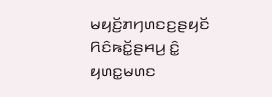ꤗꤟꤢꤩ꤬ꤊꤚꤛꤢꤢ꤬ꤔꤟꤢꤩ ꤖꤢꤨꤒꤢꤩ꤭ꤔꤌꤣ꤬ ꤢꤨ꤭ ꤟꤛꤢ꤭ꤗꤛꤢ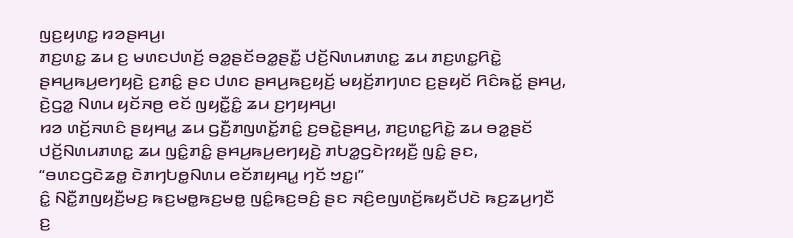ꤜꤢ꤬ꤟꤛꤢ꤭ ꤙꤤꤔꤌꤣ꤬꤯
ꤊꤢ꤬ꤛꤢ꤭ ꤘꤣ ꤢ꤬ ꤗꤛꤢꤓꤛꤢꤩ꤬ ꤋꤤ꤭ꤔꤢꤩꤋꤤ꤭ꤔꤢꤪ꤭ ꤓꤢꤩ꤬ꤡꤛꤣꤊꤛꤢ꤭ ꤘꤣ ꤊꤢ꤬ꤛꤢ꤭ꤖꤢꤧ꤭ ꤔꤌꤣ꤬ꤒꤣ꤬ꤕꤚꤟꤢꤧ꤬ ꤢ꤬ꤊꤢꤨ꤭ ꤔꤢ ꤓꤛꤢ ꤔꤌꤣ꤬ꤒꤢ꤬ꤟꤢꤩ꤬ ꤗꤟꤢꤩ꤬ꤊꤚꤛꤢ ꤢ꤬ꤔꤟꤢꤩ ꤖꤢꤨꤒꤢꤩ꤭ ꤔꤌꤣ꤬, ꤢꤧ꤬ꤞꤤ꤭ ꤡꤛꤣ ꤟꤢꤩꤏꤥ꤬ ꤕꤢꤩ ꤜꤟꤢꤪ꤭ꤢꤨ꤭ ꤘꤣ ꤢ꤬ꤚꤟꤌꤣ꤬꤯
ꤙꤤ ꤛꤢꤩ꤬ꤏꤛꤢꤨ ꤔꤟꤌꤣ꤭ ꤘꤣ ꤞꤢꤪ꤬ꤊꤜꤛꤢꤩ꤭ꤊꤢꤨ꤭ ꤢ꤬ꤋꤢꤧ꤭ꤔꤌꤣ꤬, ꤊꤢ꤬ꤛꤢ꤭ꤖꤢꤧ꤭ ꤘꤣ ꤋꤤ꤭ꤔꤢꤩ ꤓꤢꤩ꤬ꤡꤛꤣꤊꤛꤢ꤭ ꤘꤣ ꤜꤢꤨ꤭ꤊꤢꤨ꤭ ꤔꤌꤣ꤬ꤒꤣ꤬ꤕꤚꤟꤢꤧ꤬ ꤊꤝꤤ꤭ꤞꤢꤧꤐꤟꤢꤪ꤬ ꤜꤢꤨ꤭ ꤔꤢ, “ꤋꤛꤢꤞꤢꤧꤘꤥ꤭ ꤢꤧꤊꤚꤝꤥ꤭ꤡꤛꤣ ꤕꤢꤩꤊꤟꤌꤣ꤭ ꤚꤢꤩ ꤠꤢ꤭꤯”
ꤢꤨ꤭ ꤡꤢꤪ꤭ꤊꤜꤟꤢꤪ꤬ꤗꤢ꤬ ꤒꤢ꤬ꤗꤥ꤭ꤒꤢ꤬ꤗꤥ꤭ ꤜꤢꤨ꤭ꤒꤢ꤬ꤋꤢꤨ꤬ ꤔꤢ ꤏꤢꤨ꤬ꤕꤜꤛꤢꤩ꤬ꤒꤟꤢꤪꤓꤢꤧ ꤒꤢ꤬ꤘꤣ꤬ꤚꤢꤪ ꤢ꤬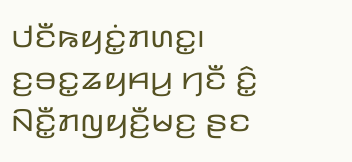ꤓꤢꤪꤒꤟꤢꤦ꤭ꤊꤛꤢ꤭꤯ ꤢ꤬ꤋꤢ꤭ꤘꤟꤌꤣ꤬ ꤚꤢꤪ ꤢꤨ꤭ ꤡꤢꤪ꤭ꤊꤜꤟꤢꤪ꤬ꤗꤢ꤬ ꤔꤢ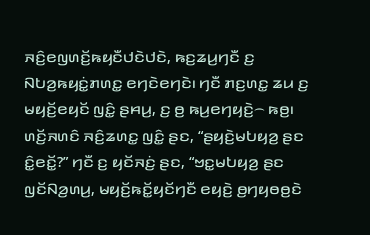ꤏꤢꤨ꤬ꤕꤜꤛꤢꤩ꤬ꤒꤟꤢꤪꤓꤢꤧꤓꤢꤧ, ꤒꤢ꤬ꤘꤣ꤬ꤚꤢꤪ ꤢ꤬ ꤡꤝꤤ꤬ꤒꤟꤢꤦ꤭ꤊꤛꤢ꤭ ꤕꤚꤢꤧꤕꤚꤢꤧ꤯ ꤚꤢꤪ ꤊꤢ꤬ꤛꤢ꤭ ꤘꤣ ꤢ꤬ ꤗꤟꤢꤩ꤬ꤕꤟꤢꤩ ꤜꤢꤨ꤭ ꤔꤌꤣ꤬, ꤢ꤬ ꤥ꤬ ꤒꤣ꤬ꤕꤚꤟꤢꤧ꤬꤮ ꤒꤥ꤬꤯
ꤛꤢꤩ꤬ꤏꤛꤢꤨ ꤏꤢꤨ꤬ꤘꤛꤢ꤭ ꤜꤢꤨ꤭ ꤔꤢ, “ꤔꤟꤢꤧ꤬ꤗꤝꤟꤤ꤬ ꤔꤢ ꤢꤨ꤭ꤕꤢꤩ꤭?” ꤚꤢꤪ ꤢ꤬ ꤟꤢꤩꤏꤢꤦ꤬ ꤔꤢ, “ꤠꤢ꤭ꤗꤝꤟꤤ꤬ ꤔꤢ ꤜꤢꤩꤡꤤ꤬ꤛꤣ꤬, ꤗꤟꤢꤩ꤬ꤒꤢꤩ꤭ꤟꤢꤩꤚꤢꤪ ꤕꤟꤢꤧ꤬ ꤥ꤬ꤚꤟꤥꤥ꤬ꤢꤧ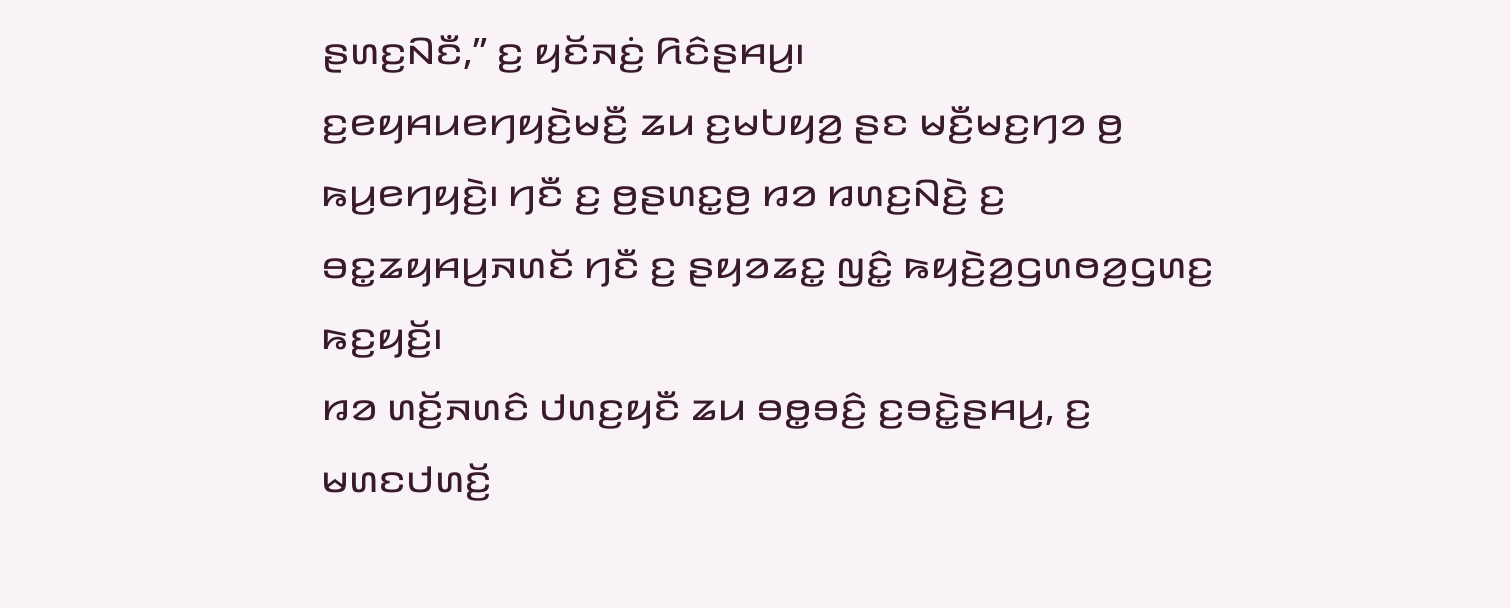ꤔꤛꤢ꤬ꤡꤢꤪ,” ꤢ꤬ ꤟꤢꤩꤏꤢꤦ꤬ ꤖꤢꤨꤔꤌꤣ꤬꤯
ꤢ꤬ꤕꤟꤌꤣꤕꤚꤟꤢꤧ꤬ꤗꤢꤪ꤬ ꤘꤣ ꤢ꤬ꤗꤝꤟꤤ꤬ ꤔꤢ ꤗꤢꤪ꤬ꤗꤢ꤬ꤚꤤ ꤥ꤬ ꤒꤣ꤬ꤕꤚꤟꤢꤧ꤬꤯ ꤚꤢꤪ ꤢ꤬ ꤥ꤬ꤔꤛꤢ꤭ꤥ꤬ ꤙꤤ ꤙꤛꤢ꤬ꤡꤢꤧ꤬ ꤢ꤬ ꤋꤢ꤭ꤘꤟꤌꤣ꤬ꤏꤛꤢꤩ ꤚꤢꤪ ꤢ꤬ ꤔꤟꤤꤘꤢ꤭ ꤜꤢꤨ꤭ ꤒꤟꤢꤧ꤬ꤤ꤬ꤞꤛꤥꤤ꤬ꤞꤛꤢ꤬ ꤒꤢ꤬ꤟꤢꤩ꤬꤯
ꤙꤤ ꤛꤢꤩ꤬ꤏꤛꤢꤨ ꤓꤛꤢ꤬ꤟꤢꤪ ꤘꤣ ꤋꤥ꤭ꤋꤢꤨ꤬ ꤢ꤬ꤋꤢꤧ꤭ꤔꤌꤣ꤬, ꤢ꤬ ꤗꤛꤢꤓꤛꤢꤩ꤬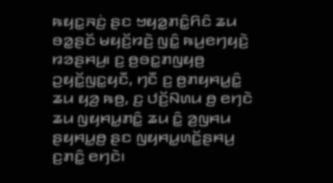ꤒꤟꤢ꤭ꤏꤢꤦ꤬ ꤔꤢ ꤠꤟꤤ꤭ꤊꤢꤨ꤭ꤖꤢꤨ ꤘꤣ ꤋꤤ꤭ꤔꤢꤩ ꤗꤟꤢꤩ꤬ꤙꤢꤧ꤬ ꤜꤢꤨ꤭ ꤒꤣ꤬ꤕꤚꤟꤢꤧ꤬ ꤙꤤꤔꤌꤣ꤬꤯ ꤢ꤬ ꤥ꤬ꤋꤢ꤭ꤊꤜꤟꤥ꤬ ꤑꤟꤢꤩ꤭ꤜꤢ꤭ꤟꤢꤪ, ꤚꤢꤪ ꤢ꤬ ꤥ꤬ꤊꤟꤌꤣ꤭ꤢꤨ꤭ ꤘꤣ ꤟꤤ꤬ ꤒꤥ꤬, ꤢ꤬ ꤓꤢꤩ꤬ꤡꤛꤣ ꤥ꤬ ꤕꤚꤢꤧ ꤘꤣ ꤜꤟꤌꤣ꤭ꤊꤢꤨ꤭ ꤘꤣ ꤢꤨ꤭ ꤤ꤬ꤜꤌꤣ ꤔꤟꤌꤣ꤭ꤥ꤬ ꤔꤢ ꤜꤟꤌꤣ꤭ꤛꤢꤩ꤭ꤔꤌꤣ꤬ ꤢ꤬ꤊꤢꤨ꤭ ꤕꤚꤢꤧ꤯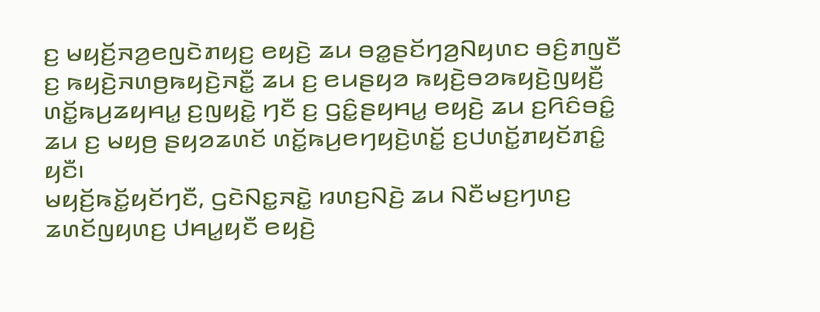ꤢ꤬ ꤗꤟꤢꤩ꤬ꤏꤤ꤬ꤕꤜꤢꤧꤊꤟꤢ꤬ ꤕꤟꤢꤧ꤬ ꤘꤣ ꤋꤤ꤭ꤔꤢꤩꤚꤤ꤬ꤡꤟꤛꤢ ꤋꤢꤨ꤬ꤊꤜꤢꤪ ꤢ꤬ ꤒꤟꤢꤧ꤬ꤏꤛꤥ꤬ꤒꤟꤢꤧ꤬ꤏꤢꤪ꤭ ꤘꤣ ꤢ꤬ ꤕꤣꤔꤟꤤ ꤒꤟꤢꤧ꤬ꤋꤤꤒꤟꤢꤧ꤬ꤜꤟꤢꤪ꤬ ꤛꤢꤩ꤭ꤒꤣ꤬ꤘꤟꤌꤣ꤭ ꤢ꤬ꤜꤟꤢꤧ꤭ ꤚꤢꤪ ꤢ꤬ ꤞꤢꤨ꤭ꤔꤟꤌꤣ꤭ ꤕꤟꤢꤧ꤬ ꤘꤣ ꤢ꤬ꤖꤢꤨꤋꤢꤨ꤭ ꤘꤣ ꤢ꤬ ꤗꤟꤥ꤬ ꤔꤟꤤꤘꤛꤢꤩ ꤛꤢꤩ꤭ꤒꤣ꤬ꤕꤚꤟꤢꤧ꤬ꤛꤢꤩ꤭ ꤢ꤬ꤓꤛꤢꤩ꤭ꤊꤟꤢꤩꤊꤢꤨ꤭ ꤟꤢꤪ꤯
ꤗꤟꤢꤩ꤬ꤒꤢꤩ꤭ꤟꤢꤩꤚꤢꤪ, ꤞꤢꤧꤡꤢ꤭ꤏꤢꤧ꤭ ꤙꤛꤢ꤬ꤡꤢꤧ꤬ ꤘꤣ ꤡꤢꤪꤗꤢ꤬ꤚꤛꤢ꤬ ꤘꤛꤢꤩꤜꤟꤛꤢ꤬ ꤓꤌꤣ꤭ꤟꤢꤪ ꤕꤟꤢꤧ꤬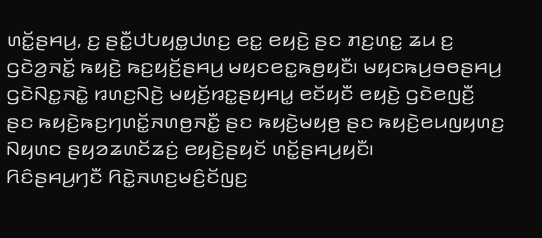ꤛꤢꤩ꤭ꤔꤌꤣ꤬, ꤢ꤬ ꤔꤢꤪ꤭ꤓꤝꤟꤥ꤭ꤓꤛꤢ꤬ ꤕꤢ꤭ ꤕꤟꤢꤧ꤬ ꤔꤢ ꤊꤢ꤬ꤛꤢ꤭ ꤘꤣ ꤢ꤬ ꤞꤢꤧꤤ꤬ꤏꤢꤩ꤭ ꤒꤟꤢꤧ꤬ ꤒꤢ꤬ꤟꤢꤩ꤬ꤔꤌꤣ꤬ ꤗꤟꤢꤕꤢ꤭ꤒꤥ꤬ꤟꤢꤪ꤯ ꤗꤟꤢꤒꤣ꤬ꤋꤥꤔꤌꤣ꤬ ꤞꤢꤧꤡꤢ꤭ꤏꤢꤧ꤭ ꤙꤛꤢ꤬ꤡꤢꤧ꤬ ꤗꤟꤢꤩ꤬ꤙꤢ꤭ꤔꤟꤌꤣ꤭ ꤕꤢꤩꤟꤢꤪ ꤕꤟꤢꤧ꤬ ꤞꤢꤧꤕꤜꤢꤪ꤬ ꤔꤢ ꤒꤟꤢꤧ꤬ꤒꤢ꤬ꤚꤛꤢꤩ꤭ꤏꤛꤥ꤬ꤏꤢꤪ꤭ ꤔꤢ ꤒꤟꤢꤧ꤬ꤗꤟꤥ꤬ ꤔꤢ ꤒꤟꤢꤧ꤬ꤕꤣꤜꤟꤛꤢ꤬ ꤡꤟꤛꤢ ꤔꤟꤤꤘꤛꤢꤩꤘꤢꤦ꤬ ꤕꤟꤢꤧ꤬ꤔꤟꤢꤩ ꤛꤢꤩ꤭ꤔꤌꤣ꤬ꤟꤢꤪ꤯
ꤖꤢꤨꤔꤌꤣ꤬ꤚꤢꤪ ꤖꤢꤧ꤭ꤏꤛꤢ꤬ꤗꤢꤨ꤬ꤢꤩꤜꤢ꤬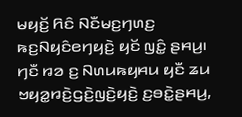ꤗꤟꤢꤩ꤬ ꤖꤢꤨ ꤡꤢꤪꤗꤢ꤬ꤚꤛꤢ꤬ ꤒꤢ꤬ꤡꤟꤢꤨꤕꤚꤟꤢꤧ꤬ ꤟꤢꤩ ꤜꤢꤨ꤭ ꤔꤌꤣ꤬꤯ ꤚꤢꤪ ꤙꤤ ꤢ꤬ ꤡꤛꤣꤒꤟꤌꤣ ꤟꤢꤪ ꤘꤣ ꤠꤟꤤ꤭ꤙꤢꤧ꤬ꤞꤢꤧ꤬ꤜꤢꤧ꤬ꤟꤢꤧ꤬ ꤢ꤬ꤋꤢꤧ꤭ꤔꤌꤣ꤬,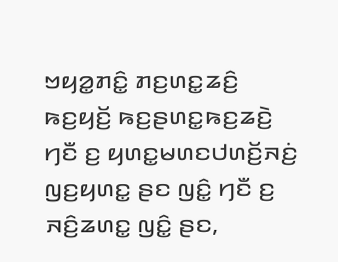ꤠꤟꤤ꤭ꤊꤢꤨ꤭ ꤊꤢ꤬ꤛꤢ꤭ꤘꤢꤨ꤬ ꤒꤢ꤬ꤟꤢꤩ꤬ ꤒꤢ꤬ꤔꤛꤢ꤭ꤒꤢ꤬ꤘꤢꤧ꤬ ꤚꤢꤪ ꤢ꤬ ꤟꤛꤢ꤭ꤗꤛꤢꤓꤛꤢꤩ꤬ꤏꤢꤦ꤬ ꤜꤢ꤬ꤟꤛꤢ꤭ ꤔꤢ ꤜꤢꤨ꤭ ꤚꤢꤪ ꤢ꤬ ꤏꤢꤨ꤬ꤘꤛꤢ꤭ ꤜꤢꤨ꤭ ꤔꤢ,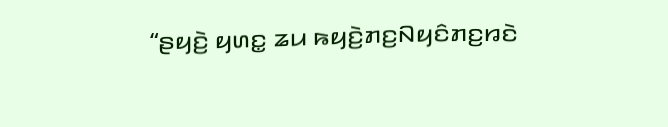“ꤔꤟꤢꤧ꤬ ꤟꤛꤢ꤭ ꤘꤣ ꤒꤟꤢꤧ꤬ꤊꤢ꤬ꤡꤟꤢꤨꤊꤢ꤬ꤙꤢꤧ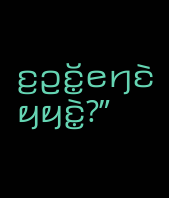ꤢ꤬ꤑꤢꤩ꤭ꤕꤚꤢꤧ ꤟꤟꤢꤧ꤭?”